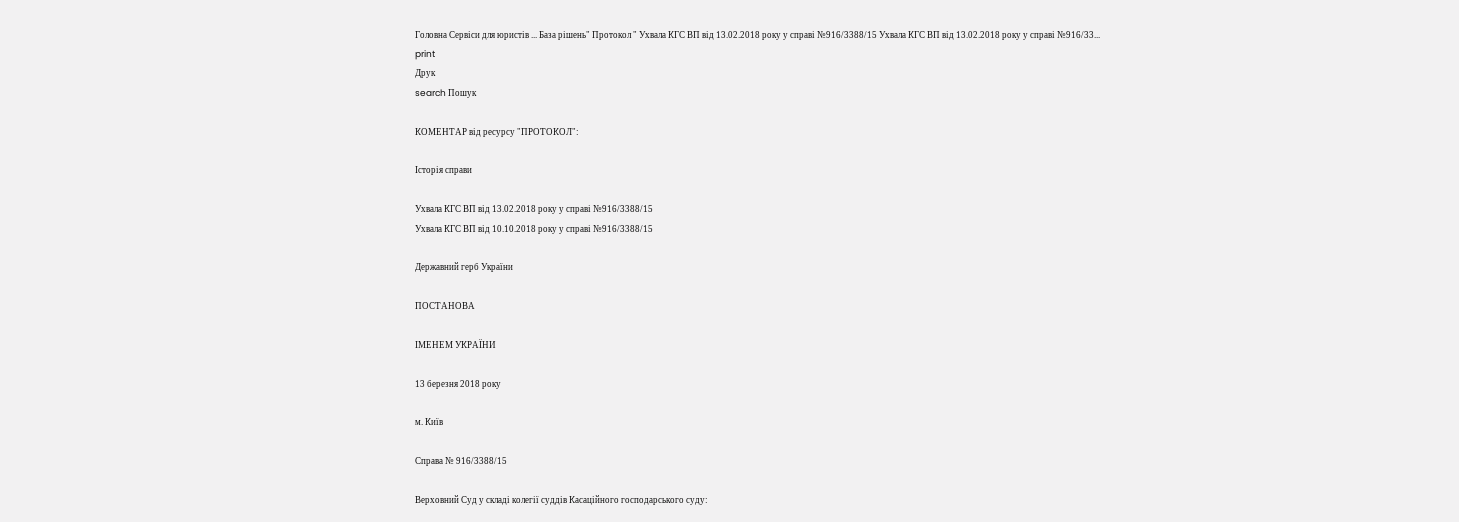Головна Сервіси для юристів ... База рішень" Протокол " Ухвала КГС ВП від 13.02.2018 року у справі №916/3388/15 Ухвала КГС ВП від 13.02.2018 року у справі №916/33...
print
Друк
search Пошук

КОМЕНТАР від ресурсу "ПРОТОКОЛ":

Історія справи

Ухвала КГС ВП від 13.02.2018 року у справі №916/3388/15
Ухвала КГС ВП від 10.10.2018 року у справі №916/3388/15

Державний герб України

ПОСТАНОВА

ІМЕНЕМ УКРАЇНИ

13 березня 2018 року

м. Київ

Справа № 916/3388/15

Верховний Суд у складі колегії суддів Касаційного господарського суду: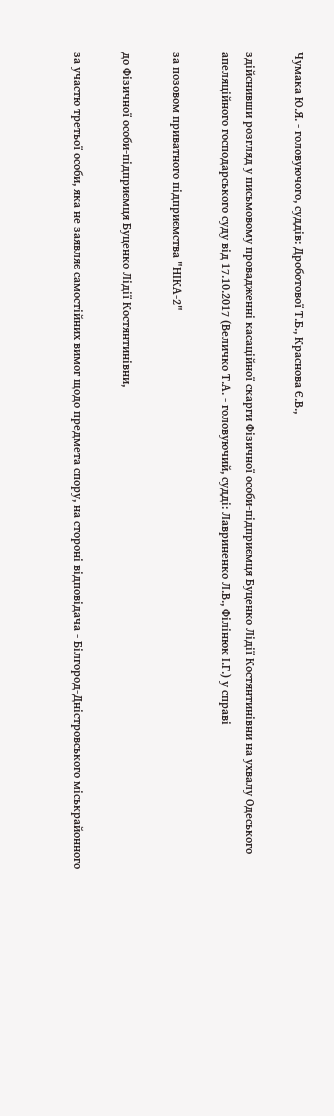Чумака Ю.Я. - головуючого, суддів: Дроботової Т.Б., Краснова Є.В.,

здійснивши розгляд у письмовому провадженні касаційної скарги Фізичної особи-підприємця Буценко Лідії Костянтинівни на ухвалу Одеського апеляційного господарського суду від 17.10.2017 (Величко Т.А. - головуючий, судді: Лавриненко Л.В., Філінюк І.Г.) у справі

за позовом приватного підприємства "НІКА-2"

до Фізичної особи-підприємця Буценко Лідії Костянтинівни,

за участю третьої особи, яка не заявляє самостійних вимог щодо предмета спору, на стороні відповідача - Білгород-Дністровського міськрайонного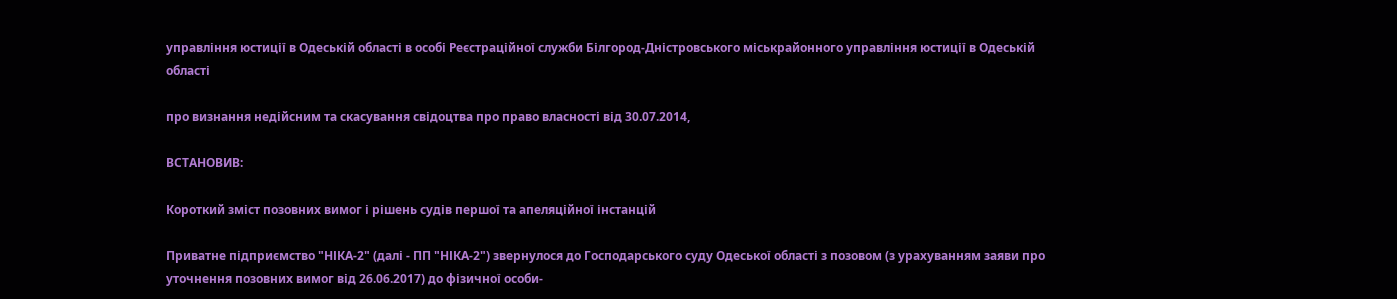управління юстиції в Одеській області в особі Реєстраційної служби Білгород-Дністровського міськрайонного управління юстиції в Одеській області

про визнання недійсним та скасування свідоцтва про право власності від 30.07.2014,

ВСТАНОВИВ:

Короткий зміст позовних вимог і рішень судів першої та апеляційної інстанцій

Приватне підприємство "НІКА-2" (далі - ПП "НІКА-2") звернулося до Господарського суду Одеської області з позовом (з урахуванням заяви про уточнення позовних вимог від 26.06.2017) до фізичної особи-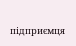підприємця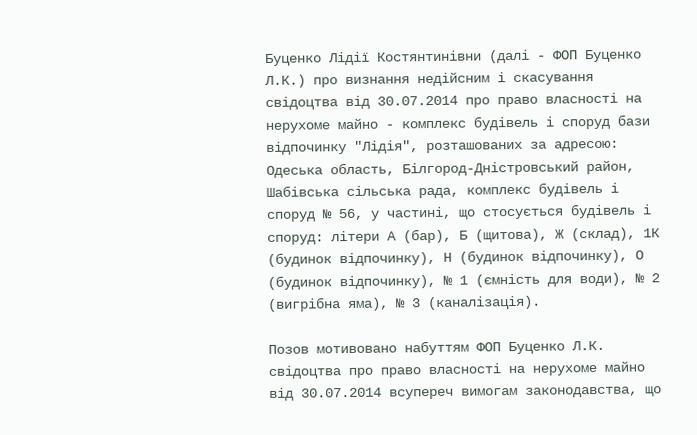Буценко Лідії Костянтинівни (далі - ФОП Буценко Л.К.) про визнання недійсним і скасування свідоцтва від 30.07.2014 про право власності на нерухоме майно - комплекс будівель і споруд бази відпочинку "Лідія", розташованих за адресою: Одеська область, Білгород-Дністровський район, Шабівська сільська рада, комплекс будівель і споруд № 56, у частині, що стосується будівель і споруд: літери А (бар), Б (щитова), Ж (склад), 1К (будинок відпочинку), Н (будинок відпочинку), О (будинок відпочинку), № 1 (ємність для води), № 2 (вигрібна яма), № 3 (каналізація).

Позов мотивовано набуттям ФОП Буценко Л.К. свідоцтва про право власності на нерухоме майно від 30.07.2014 всупереч вимогам законодавства, що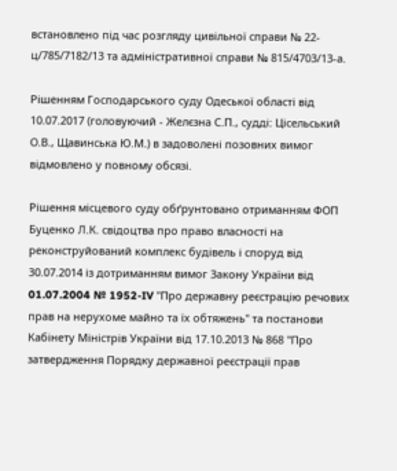встановлено під час розгляду цивільної справи № 22-ц/785/7182/13 та адміністративної справи № 815/4703/13-а.

Рішенням Господарського суду Одеської області від 10.07.2017 (головуючий - Желєзна С.П., судді: Цісельський О.В., Щавинська Ю.М.) в задоволені позовних вимог відмовлено у повному обсязі.

Рішення місцевого суду обґрунтовано отриманням ФОП Буценко Л.К. свідоцтва про право власності на реконструйований комплекс будівель і споруд від 30.07.2014 із дотриманням вимог Закону України від 01.07.2004 № 1952-IV "Про державну реєстрацію речових прав на нерухоме майно та їх обтяжень" та постанови Кабінету Міністрів України від 17.10.2013 № 868 "Про затвердження Порядку державної реєстрації прав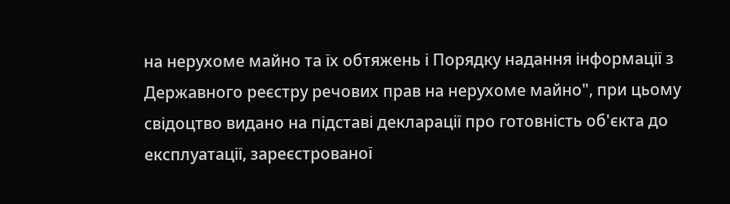на нерухоме майно та їх обтяжень і Порядку надання інформації з Державного реєстру речових прав на нерухоме майно", при цьому свідоцтво видано на підставі декларації про готовність об'єкта до експлуатації, зареєстрованої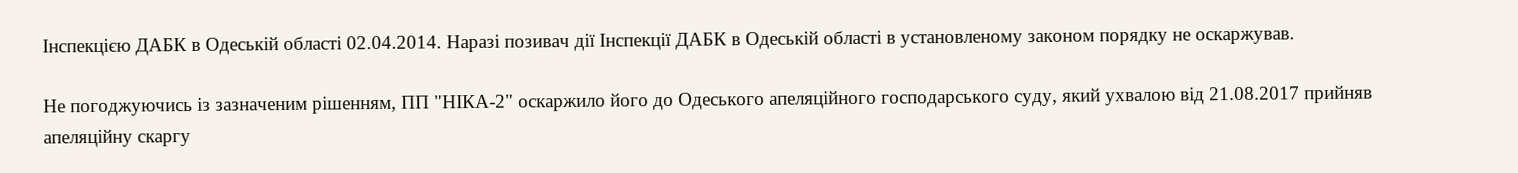Інспекцією ДАБК в Одеській області 02.04.2014. Наразі позивач дії Інспекції ДАБК в Одеській області в установленому законом порядку не оскаржував.

Не погоджуючись із зазначеним рішенням, ПП "НІКА-2" оскаржило його до Одеського апеляційного господарського суду, який ухвалою від 21.08.2017 прийняв апеляційну скаргу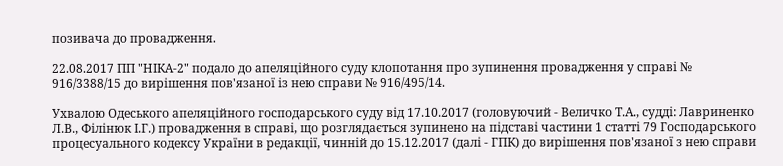позивача до провадження.

22.08.2017 ПП "НІКА-2" подало до апеляційного суду клопотання про зупинення провадження у справі № 916/3388/15 до вирішення пов'язаної із нею справи № 916/495/14.

Ухвалою Одеського апеляційного господарського суду від 17.10.2017 (головуючий - Величко Т.А., судді: Лавриненко Л.В., Філінюк І.Г.) провадження в справі, що розглядається зупинено на підставі частини 1 статті 79 Господарського процесуального кодексу України в редакції, чинній до 15.12.2017 (далі - ГПК) до вирішення пов'язаної з нею справи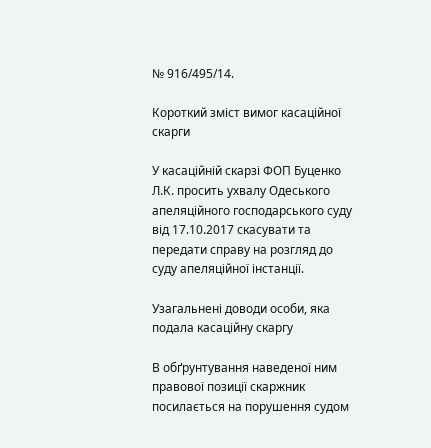№ 916/495/14.

Короткий зміст вимог касаційної скарги

У касаційній скарзі ФОП Буценко Л.К. просить ухвалу Одеського апеляційного господарського суду від 17.10.2017 скасувати та передати справу на розгляд до суду апеляційної інстанції.

Узагальнені доводи особи, яка подала касаційну скаргу

В обґрунтування наведеної ним правової позиції скаржник посилається на порушення судом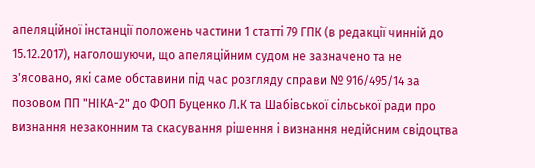апеляційної інстанції положень частини 1 статті 79 ГПК (в редакції чинній до 15.12.2017), наголошуючи, що апеляційним судом не зазначено та не з'ясовано, які саме обставини під час розгляду справи № 916/495/14 за позовом ПП "НІКА-2" до ФОП Буценко Л.К та Шабівської сільської ради про визнання незаконним та скасування рішення і визнання недійсним свідоцтва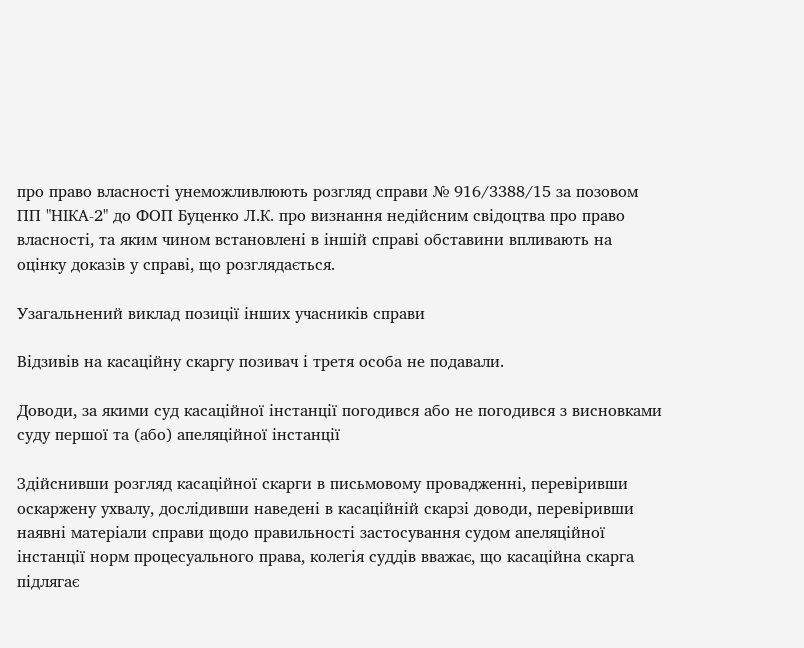про право власності унеможливлюють розгляд справи № 916/3388/15 за позовом ПП "НІКА-2" до ФОП Буценко Л.К. про визнання недійсним свідоцтва про право власності, та яким чином встановлені в іншій справі обставини впливають на оцінку доказів у справі, що розглядається.

Узагальнений виклад позиції інших учасників справи

Відзивів на касаційну скаргу позивач і третя особа не подавали.

Доводи, за якими суд касаційної інстанції погодився або не погодився з висновками суду першої та (або) апеляційної інстанції

Здійснивши розгляд касаційної скарги в письмовому провадженні, перевіривши оскаржену ухвалу, дослідивши наведені в касаційній скарзі доводи, перевіривши наявні матеріали справи щодо правильності застосування судом апеляційної інстанції норм процесуального права, колегія суддів вважає, що касаційна скарга підлягає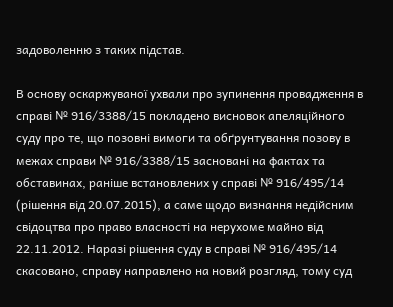задоволенню з таких підстав.

В основу оскаржуваної ухвали про зупинення провадження в справі № 916/3388/15 покладено висновок апеляційного суду про те, що позовні вимоги та обґрунтування позову в межах справи № 916/3388/15 засновані на фактах та обставинах, раніше встановлених у справі № 916/495/14 (рішення від 20.07.2015), а саме щодо визнання недійсним свідоцтва про право власності на нерухоме майно від 22.11.2012. Наразі рішення суду в справі № 916/495/14 скасовано, справу направлено на новий розгляд, тому суд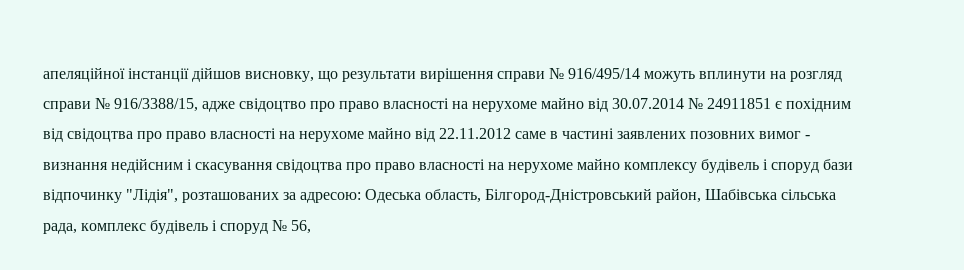апеляційної інстанції дійшов висновку, що результати вирішення справи № 916/495/14 можуть вплинути на розгляд справи № 916/3388/15, адже свідоцтво про право власності на нерухоме майно від 30.07.2014 № 24911851 є похідним від свідоцтва про право власності на нерухоме майно від 22.11.2012 саме в частині заявлених позовних вимог - визнання недійсним і скасування свідоцтва про право власності на нерухоме майно комплексу будівель і споруд бази відпочинку "Лідія", розташованих за адресою: Одеська область, Білгород-Дністровський район, Шабівська сільська рада, комплекс будівель і споруд № 56,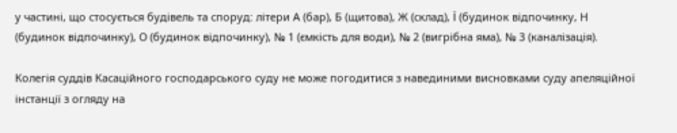у частині, що стосується будівель та споруд: літери А (бар), Б (щитова), Ж (склад), Ї (будинок відпочинку, Н (будинок відпочинку), О (будинок відпочинку), № 1 (ємкість для води), № 2 (вигрібна яма), № 3 (каналізація).

Колегія суддів Касаційного господарського суду не може погодитися з навединими висновками суду апеляційної інстанції з огляду на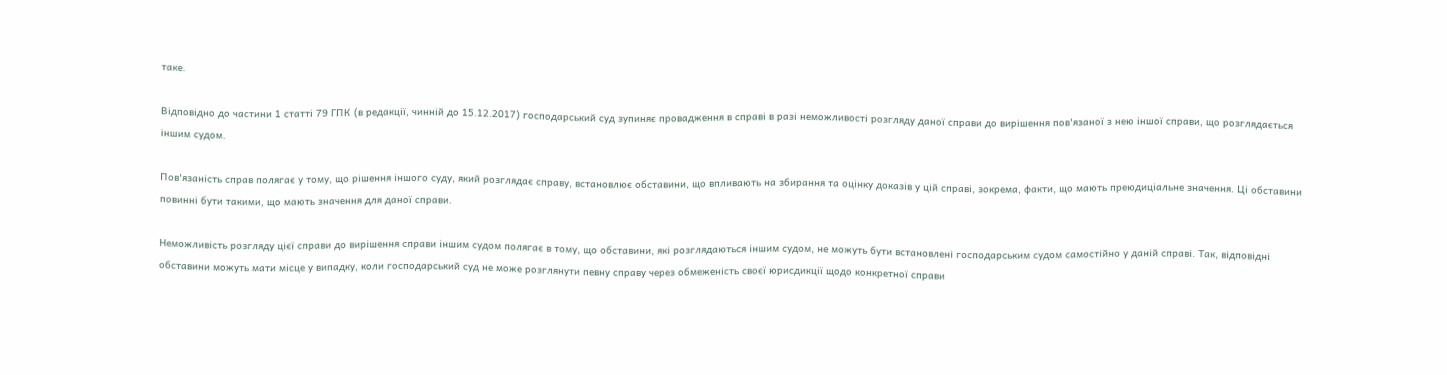таке.

Відповідно до частини 1 статті 79 ГПК (в редакції, чинній до 15.12.2017) господарський суд зупиняє провадження в справі в разі неможливості розгляду даної справи до вирішення пов'язаної з нею іншої справи, що розглядається іншим судом.

Пов'язаність справ полягає у тому, що рішення іншого суду, який розглядає справу, встановлює обставини, що впливають на збирання та оцінку доказів у цій справі, зокрема, факти, що мають преюдиціальне значення. Ці обставини повинні бути такими, що мають значення для даної справи.

Неможливість розгляду цієї справи до вирішення справи іншим судом полягає в тому, що обставини, які розглядаються іншим судом, не можуть бути встановлені господарським судом самостійно у даній справі. Так, відповідні обставини можуть мати місце у випадку, коли господарський суд не може розглянути певну справу через обмеженість своєї юрисдикції щодо конкретної справи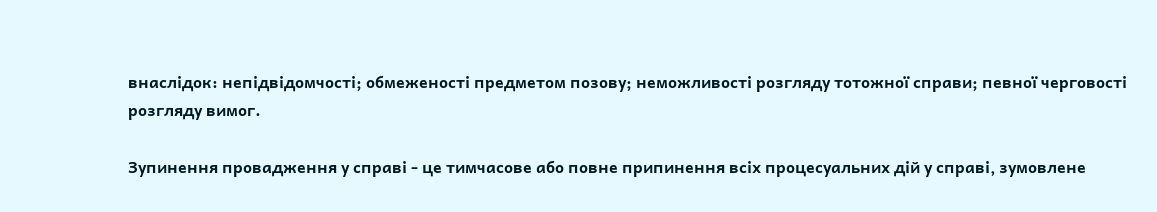внаслідок: непідвідомчості; обмеженості предметом позову; неможливості розгляду тотожної справи; певної черговості розгляду вимог.

Зупинення провадження у справі - це тимчасове або повне припинення всіх процесуальних дій у справі, зумовлене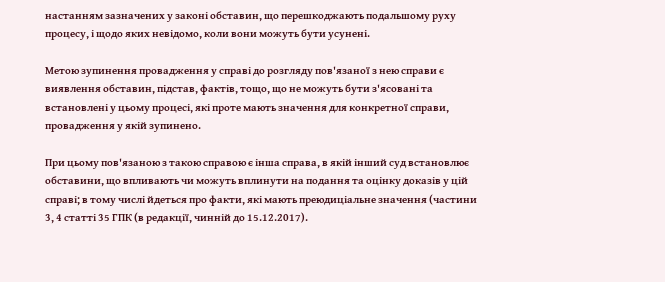настанням зазначених у законі обставин, що перешкоджають подальшому руху процесу, і щодо яких невідомо, коли вони можуть бути усунені.

Метою зупинення провадження у справі до розгляду пов'язаної з нею справи є виявлення обставин, підстав, фактів, тощо, що не можуть бути з'ясовані та встановлені у цьому процесі, які проте мають значення для конкретної справи, провадження у якій зупинено.

При цьому пов'язаною з такою справою є інша справа, в якій інший суд встановлює обставини, що впливають чи можуть вплинути на подання та оцінку доказів у цій справі; в тому числі йдеться про факти, які мають преюдиціальне значення (частини 3, 4 статті 35 ГПК (в редакції, чинній до 15.12.2017).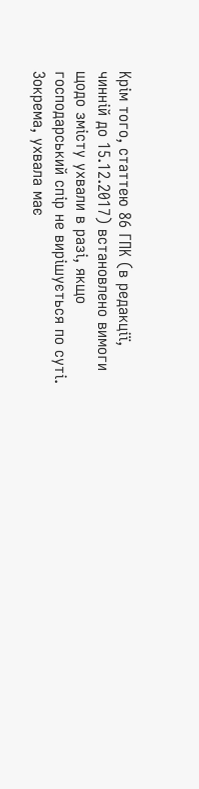Крім того, статтею 86 ГПК (в редакції, чинній до 15.12.2017) встановлено вимоги щодо змісту ухвали в разі, якщо господарський спір не вирішується по суті. Зокрема, ухвала має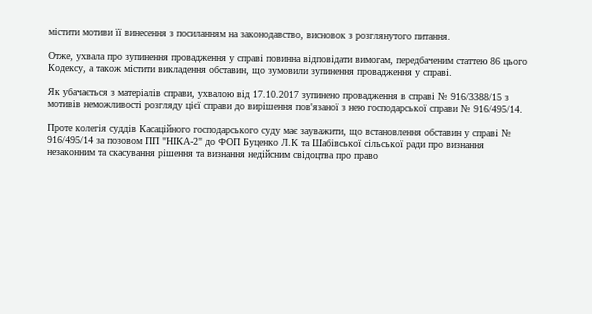містити мотиви її винесення з посиланням на законодавство, висновок з розглянутого питання.

Отже, ухвала про зупинення провадження у справі повинна відповідати вимогам, передбаченим статтею 86 цього Кодексу, а також містити викладення обставин, що зумовили зупинення провадження у справі.

Як убачається з матеріалів справи, ухвалою від 17.10.2017 зупинено провадження в справі № 916/3388/15 з мотивів неможливості розгляду цієї справи до вирішення пов'язаної з нею господарської справи № 916/495/14.

Проте колегія суддів Касаційного господарського суду має зауважити, що встановлення обставин у справі № 916/495/14 за позовом ПП "НІКА-2" до ФОП Буценко Л.К та Шабівської сільської ради про визнання незаконним та скасування рішення та визнання недійсним свідоцтва про право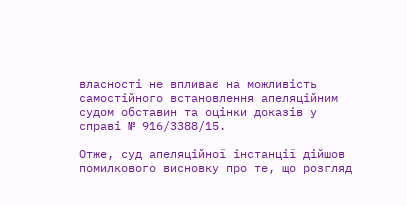власності не впливає на можливість самостійного встановлення апеляційним судом обставин та оцінки доказів у справі № 916/3388/15.

Отже, суд апеляційної інстанції дійшов помилкового висновку про те, що розгляд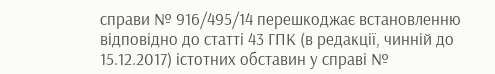справи № 916/495/14 перешкоджає встановленню відповідно до статті 43 ГПК (в редакції, чинній до 15.12.2017) істотних обставин у справі №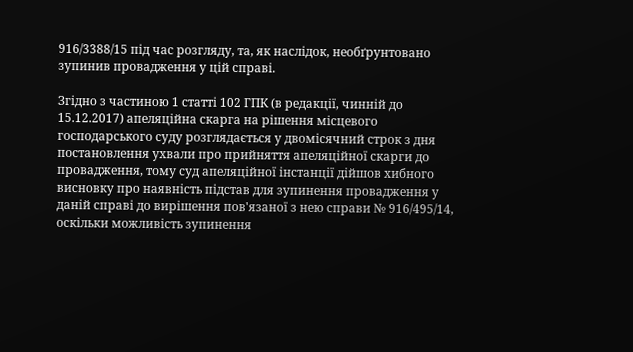916/3388/15 під час розгляду, та, як наслідок, необґрунтовано зупинив провадження у цій справі.

Згідно з частиною 1 статті 102 ГПК (в редакції, чинній до 15.12.2017) апеляційна скарга на рішення місцевого господарського суду розглядається у двомісячний строк з дня постановлення ухвали про прийняття апеляційної скарги до провадження, тому суд апеляційної інстанції дійшов хибного висновку про наявність підстав для зупинення провадження у даній справі до вирішення пов'язаної з нею справи № 916/495/14, оскільки можливість зупинення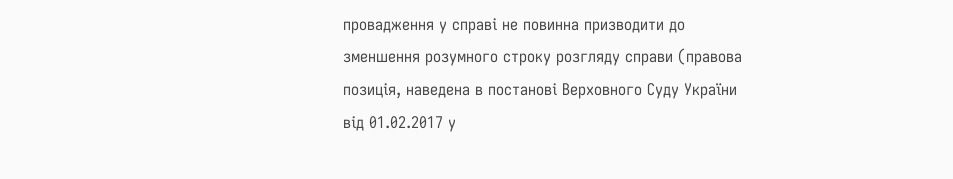провадження у справі не повинна призводити до зменшення розумного строку розгляду справи (правова позиція, наведена в постанові Верховного Суду України від 01.02.2017 у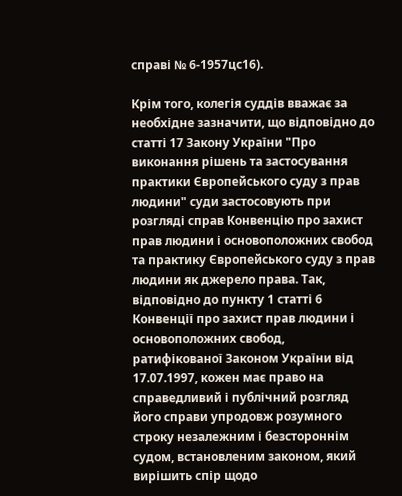справі № 6-1957цс16).

Крім того, колегія суддів вважає за необхідне зазначити, що відповідно до статті 17 Закону України "Про виконання рішень та застосування практики Європейського суду з прав людини" суди застосовують при розгляді справ Конвенцію про захист прав людини і основоположних свобод та практику Європейського суду з прав людини як джерело права. Так, відповідно до пункту 1 статті 6 Конвенції про захист прав людини і основоположних свобод, ратифікованої Законом України від 17.07.1997, кожен має право на справедливий і публічний розгляд його справи упродовж розумного строку незалежним і безстороннім судом, встановленим законом, який вирішить спір щодо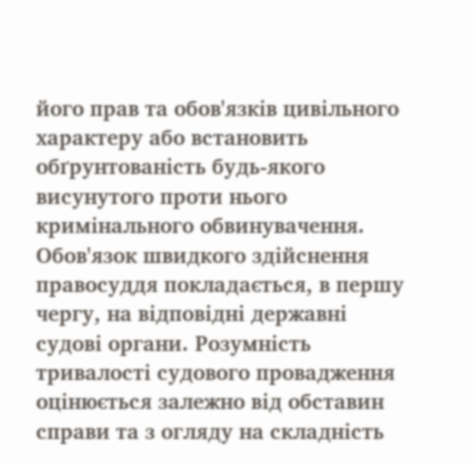його прав та обов'язків цивільного характеру або встановить обґрунтованість будь-якого висунутого проти нього кримінального обвинувачення. Обов'язок швидкого здійснення правосуддя покладається, в першу чергу, на відповідні державні судові органи. Розумність тривалості судового провадження оцінюється залежно від обставин справи та з огляду на складність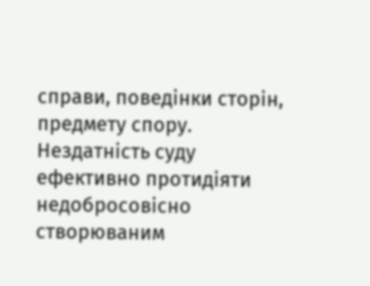справи, поведінки сторін, предмету спору. Нездатність суду ефективно протидіяти недобросовісно створюваним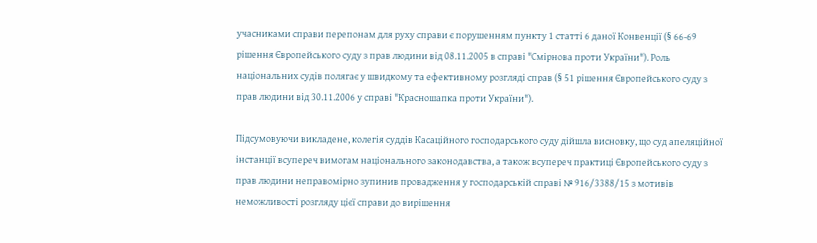учасниками справи перепонам для руху справи є порушенням пункту 1 статті 6 даної Конвенції (§ 66-69 рішення Європейського суду з прав людини від 08.11.2005 в справі "Смірнова проти України"). Роль національних судів полягає у швидкому та ефективному розгляді справ (§ 51 рішення Європейського суду з прав людини від 30.11.2006 у справі "Красношапка проти України").

Підсумовуючи викладене, колегія суддів Касаційного господарського суду дійшла висновку, що суд апеляційної інстанції всупереч вимогам національного законодавства, а також всупереч практиці Європейського суду з прав людини неправомірно зупинив провадження у господарській справі № 916/3388/15 з мотивів неможливості розгляду цієї справи до вирішення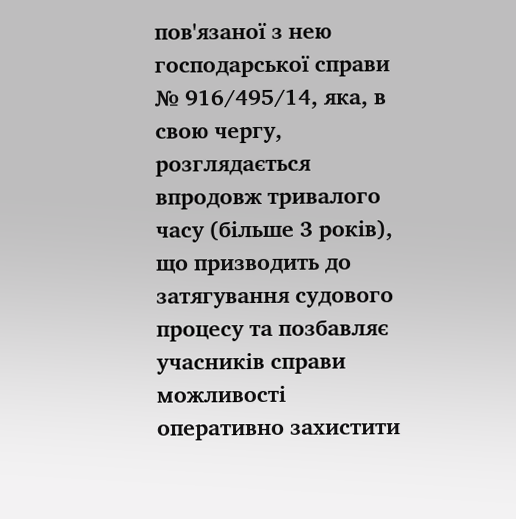пов'язаної з нею господарської справи № 916/495/14, яка, в свою чергу, розглядається впродовж тривалого часу (більше 3 років), що призводить до затягування судового процесу та позбавляє учасників справи можливості оперативно захистити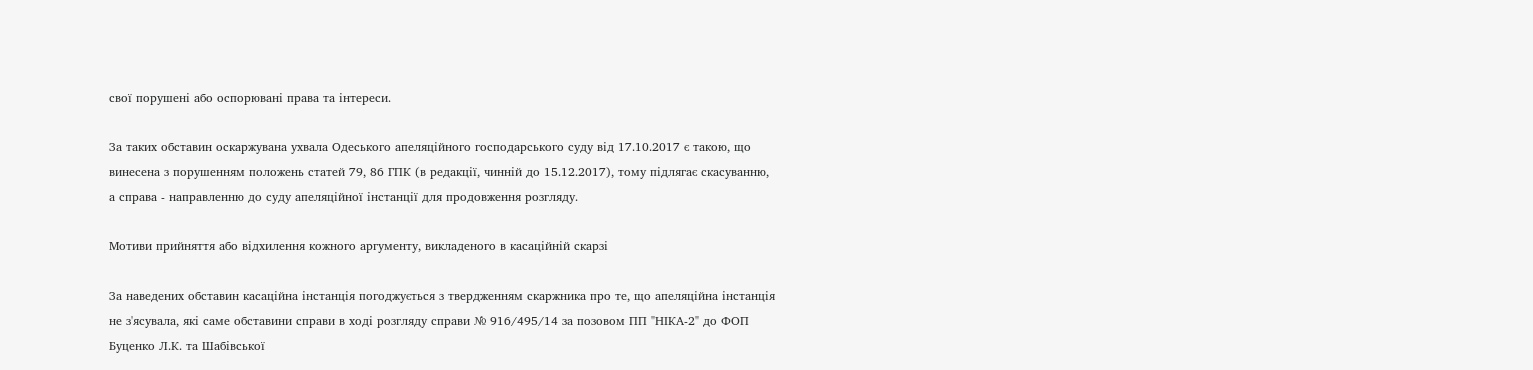свої порушені або оспорювані права та інтереси.

За таких обставин оскаржувана ухвала Одеського апеляційного господарського суду від 17.10.2017 є такою, що винесена з порушенням положень статей 79, 86 ГПК (в редакції, чинній до 15.12.2017), тому підлягає скасуванню, а справа - направленню до суду апеляційної інстанції для продовження розгляду.

Мотиви прийняття або відхилення кожного аргументу, викладеного в касаційній скарзі

За наведених обставин касаційна інстанція погоджується з твердженням скаржника про те, що апеляційна інстанція не з'ясувала, які саме обставини справи в ході розгляду справи № 916/495/14 за позовом ПП "НІКА-2" до ФОП Буценко Л.К. та Шабівської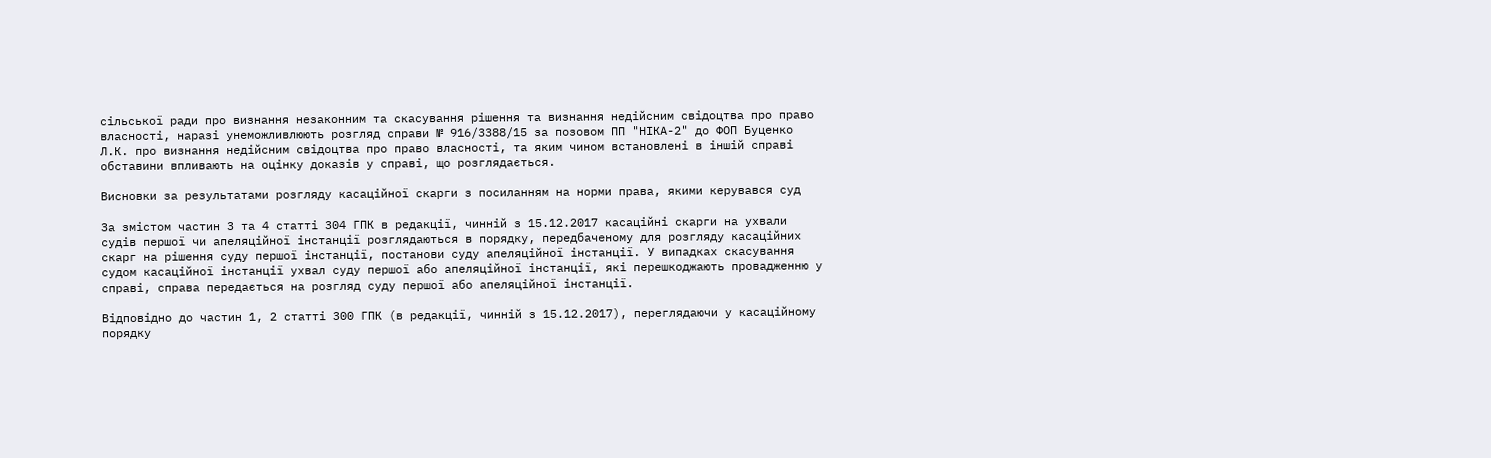сільської ради про визнання незаконним та скасування рішення та визнання недійсним свідоцтва про право власності, наразі унеможливлюють розгляд справи № 916/3388/15 за позовом ПП "НІКА-2" до ФОП Буценко Л.К. про визнання недійсним свідоцтва про право власності, та яким чином встановлені в іншій справі обставини впливають на оцінку доказів у справі, що розглядається.

Висновки за результатами розгляду касаційної скарги з посиланням на норми права, якими керувався суд

За змістом частин 3 та 4 статті 304 ГПК в редакції, чинній з 15.12.2017 касаційні скарги на ухвали судів першої чи апеляційної інстанції розглядаються в порядку, передбаченому для розгляду касаційних скарг на рішення суду першої інстанції, постанови суду апеляційної інстанції. У випадках скасування судом касаційної інстанції ухвал суду першої або апеляційної інстанції, які перешкоджають провадженню у справі, справа передається на розгляд суду першої або апеляційної інстанції.

Відповідно до частин 1, 2 статті 300 ГПК (в редакції, чинній з 15.12.2017), переглядаючи у касаційному порядку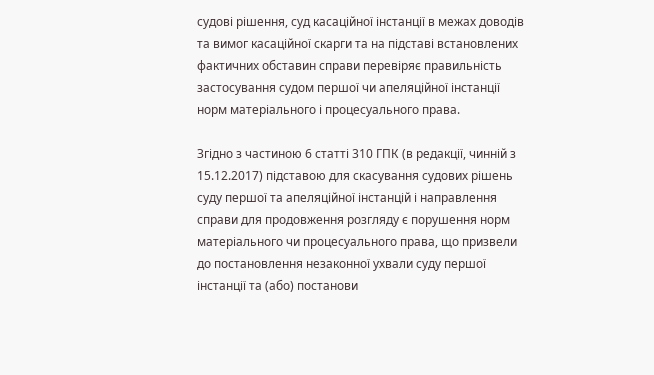судові рішення, суд касаційної інстанції в межах доводів та вимог касаційної скарги та на підставі встановлених фактичних обставин справи перевіряє правильність застосування судом першої чи апеляційної інстанції норм матеріального і процесуального права.

Згідно з частиною 6 статті 310 ГПК (в редакції, чинній з 15.12.2017) підставою для скасування судових рішень суду першої та апеляційної інстанцій і направлення справи для продовження розгляду є порушення норм матеріального чи процесуального права, що призвели до постановлення незаконної ухвали суду першої інстанції та (або) постанови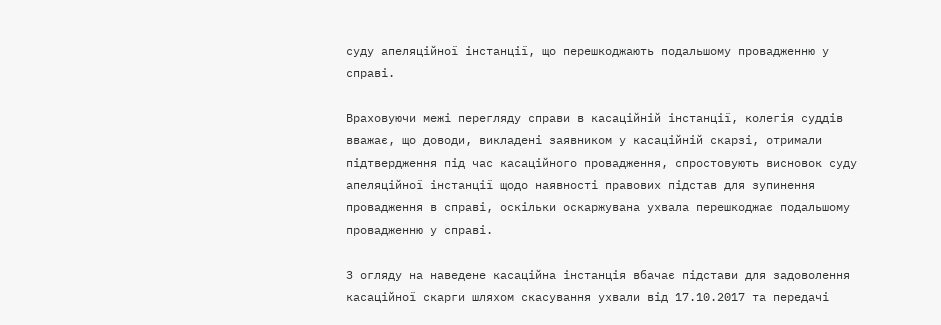суду апеляційної інстанції, що перешкоджають подальшому провадженню у справі.

Враховуючи межі перегляду справи в касаційній інстанції, колегія суддів вважає, що доводи, викладені заявником у касаційній скарзі, отримали підтвердження під час касаційного провадження, спростовують висновок суду апеляційної інстанції щодо наявності правових підстав для зупинення провадження в справі, оскільки оскаржувана ухвала перешкоджає подальшому провадженню у справі.

З огляду на наведене касаційна інстанція вбачає підстави для задоволення касаційної скарги шляхом скасування ухвали від 17.10.2017 та передачі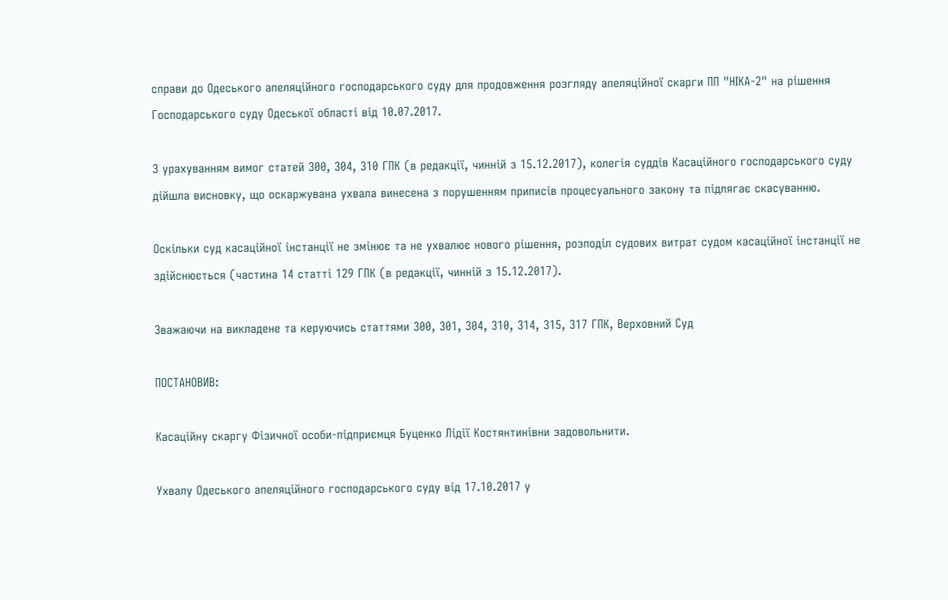справи до Одеського апеляційного господарського суду для продовження розгляду апеляційної скарги ПП "НІКА-2" на рішення Господарського суду Одеської області від 10.07.2017.

З урахуванням вимог статей 300, 304, 310 ГПК (в редакції, чинній з 15.12.2017), колегія суддів Касаційного господарського суду дійшла висновку, що оскаржувана ухвала винесена з порушенням приписів процесуального закону та підлягає скасуванню.

Оскільки суд касаційної інстанції не змінює та не ухвалює нового рішення, розподіл судових витрат судом касаційної інстанції не здійснюється (частина 14 статті 129 ГПК (в редакції, чинній з 15.12.2017).

Зважаючи на викладене та керуючись статтями 300, 301, 304, 310, 314, 315, 317 ГПК, Верховний Суд

ПОСТАНОВИВ:

Касаційну скаргу Фізичної особи-підприємця Буценко Лідії Костянтинівни задовольнити.

Ухвалу Одеського апеляційного господарського суду від 17.10.2017 у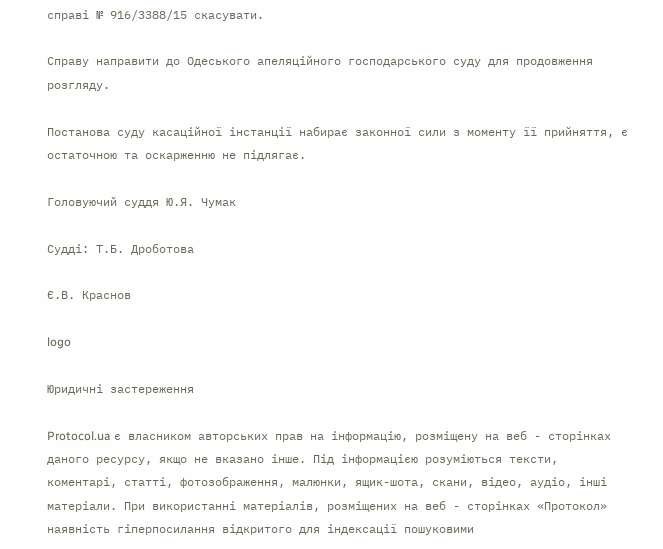справі № 916/3388/15 скасувати.

Справу направити до Одеського апеляційного господарського суду для продовження розгляду.

Постанова суду касаційної інстанції набирає законної сили з моменту її прийняття, є остаточною та оскарженню не підлягає.

Головуючий суддя Ю.Я. Чумак

Судді: Т.Б. Дроботова

Є.В. Краснов

logo

Юридичні застереження

Protocol.ua є власником авторських прав на інформацію, розміщену на веб - сторінках даного ресурсу, якщо не вказано інше. Під інформацією розуміються тексти, коментарі, статті, фотозображення, малюнки, ящик-шота, скани, відео, аудіо, інші матеріали. При використанні матеріалів, розміщених на веб - сторінках «Протокол» наявність гіперпосилання відкритого для індексації пошуковими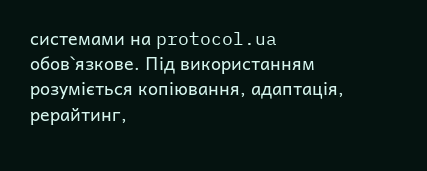системами на protocol.ua обов`язкове. Під використанням розуміється копіювання, адаптація, рерайтинг,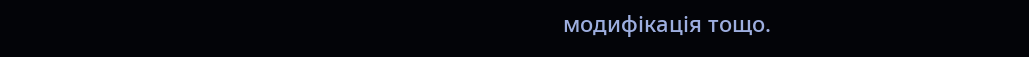модифікація тощо.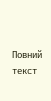Повний текст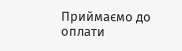Приймаємо до оплати